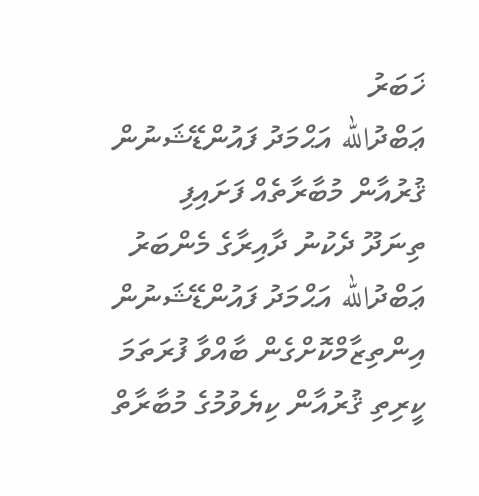ޚަބަރު
ޢަބްދުالله އަޙްމަދު ފައުންޑޭޝަނުން ޤުރުއާން މުބާރާތެއް ފަށައިފި
ތިނަދޫ ދެކުނު ދާއިރާގެ މެންބަރު ޢަބްދުالله އަޙްމަދު ފައުންޑޭޝަނުން އިންތިޒާމްކޮށްގެން ބާއްވާ ފުރަތަމަ ކީރިތި ޤުރުއާން ކިޔެވުމުގެ މުބާރާތް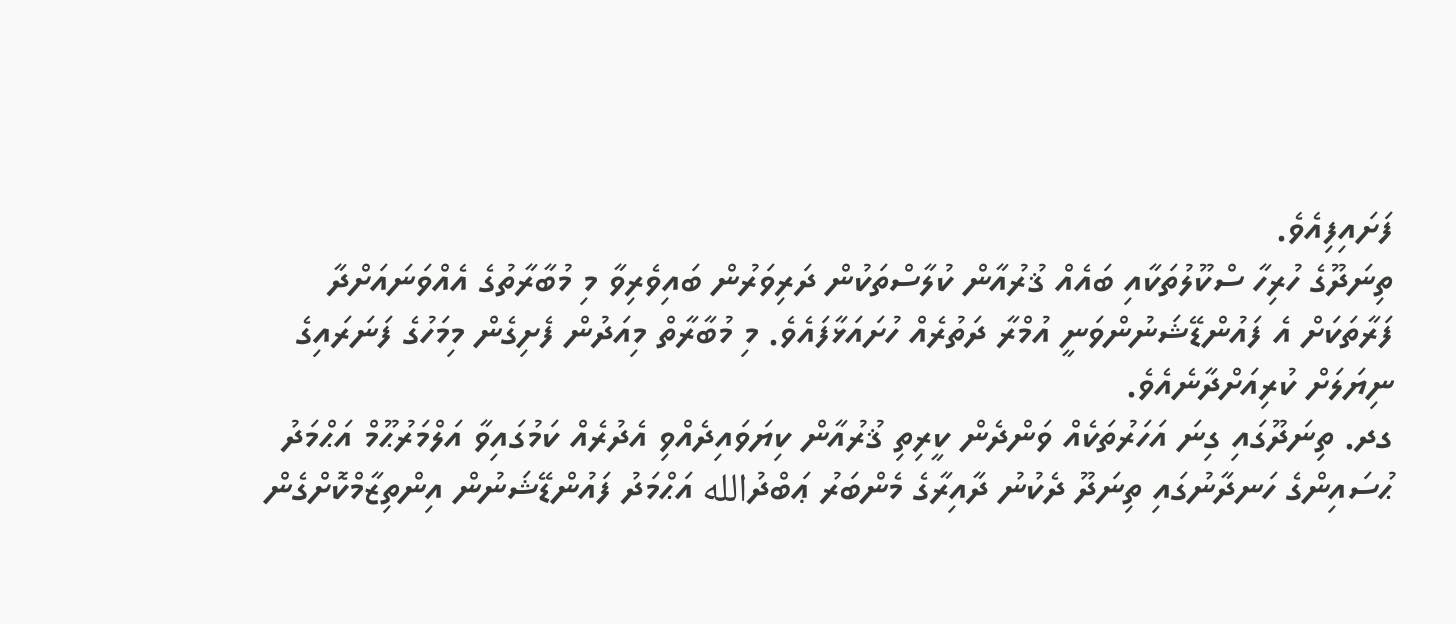ފަށައިފިއެވެ.
ތިނަދޫގެ ހުރިހާ ސްކޫލުތަކާއި ބައެއް ޤުރުއާން ކުލާސްތަކުން ދަރިވަރުން ބައިވެރިވާ މި މުބާރާތުގެ އެއްވަނައަށްދާ ފަރާތަކަށް އެ ފައުންޑޭޝަނުންވަނީ އުމްރާ ދަތުރެއް ހުށައަޅާފައެވެ. މި މުބާރާތް މިއަދުން ފެށިގެން މިމަހުގެ ފަނަރައިގެ ނިޔަލަށް ކުރިއަށްދާނެއެވެ.
ގދ. ތިނަދޫގައި ގިނަ އަހަރުތަކެއް ވަންދެން ކީރިތި ޤުރުއާން ކިޔަވައިދެއްވި އެދުރެއް ކަމުގައިވާ އަލްމަރުޙޫމް އަޙްމަދު ޙުސައިންގެ ހަނދާނުގައި ތިނަދޫ ދެކުނު ދާއިރާގެ މެންބަރު ޢަބްދުالله އަޙްމަދު ފައުންޑޭޝަނުން އިންތިޒާމްކޮށްގެން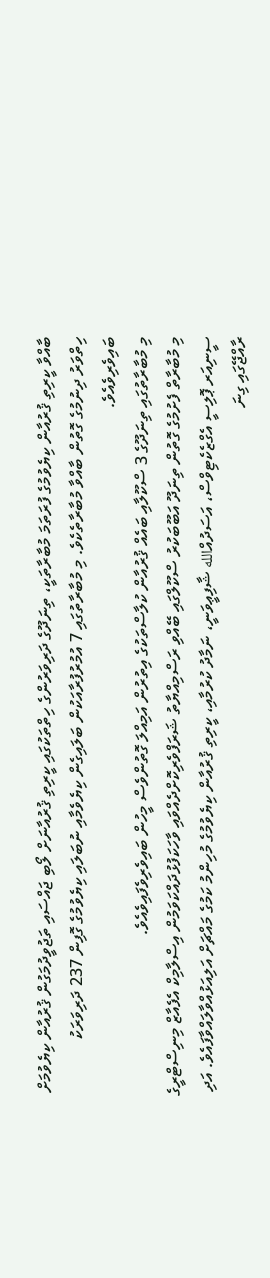ބާއްވާ ކީރިތި ޤުރުއާން ކިޔެވުމުގެ ފުރަތަމަ މުބާރާތަކީ، ތިނަދޫގެ ދަރިވަރުންގެ ހިތްތަކުގައި ކީރިތި ޤުރުއާނަށް ލޯބި ޖައްސައި ތަޖުވީދުމަގުން ޤުރުއާން ކިޔެވުމަށް ހިތްވަރު ދިނުމުގެ ގޮތުން ބާއްވާ މުބާރާތެކެވެ. މި މުބާރާތުގައި 7 އުމުރުފުރާއަކުން ބަލައިގެން ކިޔެވެމާއި ނުބަލައި ކިޔެވުމުގެ ގޮފިން 237 ދަރިވަރަކު ބައިވެރިވެއެވެ.
މި މުބާރާތުގައި ތިނަދޫގެ 3 ސްކޫލާއި ބައެއް ޤުރުއާން ކުލާސްތަކުގެ އިތުރުން އަމިއްލަ ގޮތުންވެސް މީހުން ބައިވެރިވެފައިވެއެވެ.
މި މުބާރާތް ފެށުމުގެ ގޮތުން ތިނަދޫ އަބޫބަކުރު ސްކޫލްގައި ބޭއްވި ރަސްމިއްޔާތު ޝަރަފްވެރިކޮށްދެއްވައި ވާހަކަފުޅުދައްކަވަމުން އިސްލާމިކް އެފެއާޒް މިނިސްޓްރީގެ ސީނިއަރ ޕޮލިސީ އެގްޒެކެޓިވްސް، އަސަދުއްالله ޝާފިޢީވަނީ، ނަމާދު ކުރުމާއި، ކީރިތި ޤުރުއާން ކިޔެވުމުގެ މުހިންމު ކަމުގެ މައްޗަށް އަލިއަޅުއްވާލައްވާފައެވެ. އަދި ރާއްޖޭގައި ގިނަ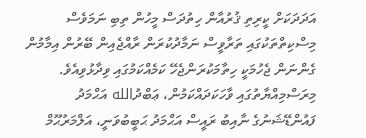އަދަދަކަށް ކީރިތި ޤުރުއާން ހިތުދަސް މީހުން ތިބި ނަމަވެސް މިސްކިތްތަކުގައި ތަރާވީސް ނަމާދުކުރަން ރާއްޖެއިން ބޭރުން އިމާމުން ގެންނަން ޖެހުމަކީ ހިތާމަކުރަންޖެހޭ ކަމެއްކަމުގައި ވިދާޅުވިއެވެ.
މިރަސްމިއްޔާތުގައި ވާހަކަދައްކަމުން، ޢަބްދުالله އަޙްމަދު ފައުންޑޭޝަނުގެ ނާއިބު ރައީސް އަޙްމަދު ޙަބީބުވަނީ، އަލްމަރުޙޫމް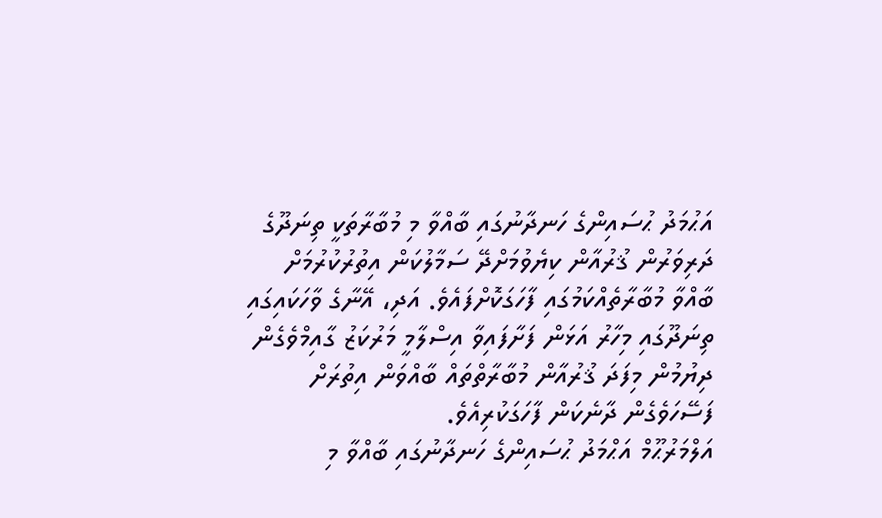އަޙުމަދު ޙުސައިންގެ ހަނދާނުގައި ބާއްވާ މި މުބާރާތަކީ ތިނަދޫގެ ދަރިވަރުން ޤުރުއާން ކިޔެވުމަށްދޭ ސަމާލުކަން އިތުރުކުރުމަށް ބާއްވާ މުބާރާތެއްކަމުގައި ފާހަގަކޮށްފައެވެ. އަދި، އޭނާގެ ވާހަކައިގައި ތިނަދޫގައި މިހާރު އަޅަން ފަށާފައިވާ އިސްލާމީ މަރުކަޒު ގާއިމްވެގެން ދިޔުމުން މިފަދަ ޤުރުއާން މުބާރާތްތައް ބާއްވަން އިތުރަށް ފަސޭހަވެގެން ދާނެކަން ފާހަގަކުރިއެވެ.
އަލްމަރުޙޫމް އަޙްމަދު ޙުސައިންގެ ހަނދާނުގައި ބާއްވާ މި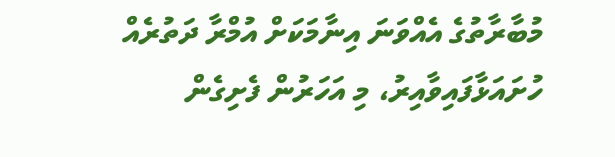މުބާރާތުގެ އެއްވަނަ އިނާމަކަށް އުމްރާ ދަތުރެއް ހުށައަޅާފައިވާއިރު، މި އަހަރުން ފެށިގެން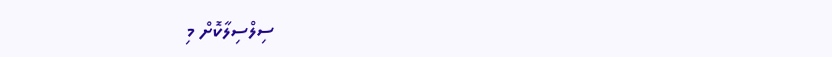ސިލްސިލާކޮށް މި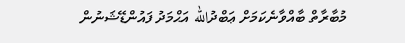މުބާރާތް ބާއްވާނެކަމަށް ޢަބްދުالله އަޙްމަދު ފައުންޑޭޝަނުން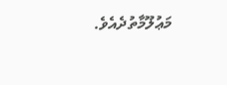މަޢުލޫމާތުދެއެވެ.